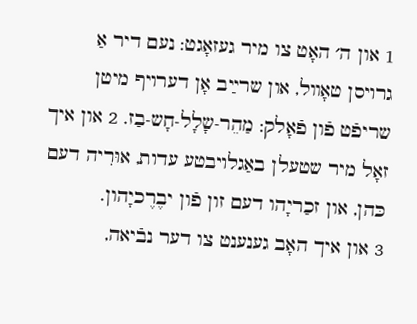1 און ה׳ האָט צו מיר געזאָגט: נעם דיר אַ גרױסן טאָװל, און שרײַב אָן דערױף מיטן שריפֿט פֿון פֿאָלק: מַהֵר-שָלָל-חָש-בַז. 2 און איך זאָל מיר שטעלן באַגלױבטע עדות, אוּרִיה דעם כּהן, און זכַריָהו דעם זון פֿון יבֶרֶכיָהון.
3 און איך האָב גענענט צו דער נבֿיאה,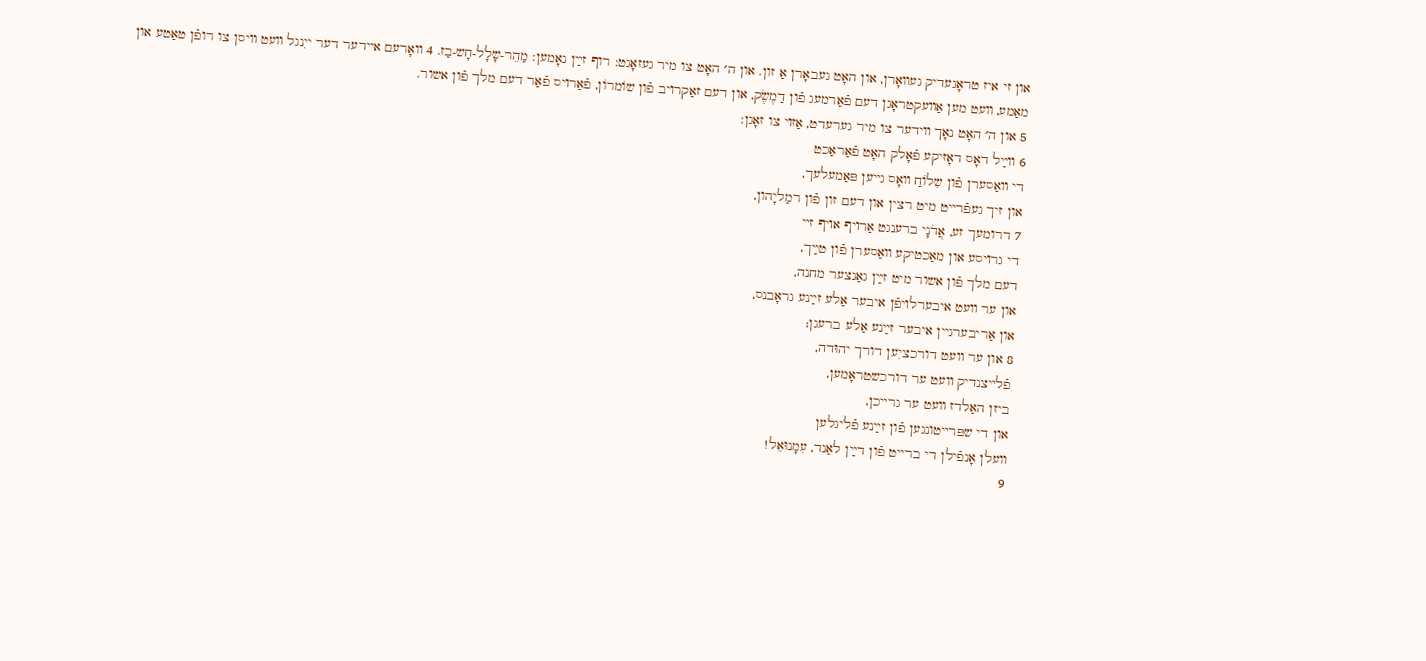און זי איז טראָגעדיק געװאָרן, און האָט געבאָרן אַ זון. און ה׳ האָט צו מיר געזאָגט: רוף זײַן נאָמען: מַהֵר-שָלָל-חָש-בַז. 4 װאָרעם אײדער דער ייִנגל װעט װיסן צו רופֿן טאַטע און מאַמע, װעט מען אַװעקטראָגן דעם פֿאַרמעג פֿון דַמֶשֶׂק, און דעם זאַקרױב פֿון שוֹמרוֹן, פֿאַרױס פֿאַר דעם מלך פֿון אשור.
5 און ה׳ האָט נאָך װידער צו מיר גערעדט, אַזױ צו זאָגן:
6 װײַל דאָס דאָזיקע פֿאָלק האָט פֿאַראַכט
די װאַסערן פֿון שִלוֹחַ װאָס גײען פּאַמעלעך,
און זיך געפֿרײט מיט רצין און דעם זון פֿון רמַליָהון,
7 דרומעך זע, אֲדֹנָי ברענגט אַרױף אױף זײ
די גרױסע און מאַכטיקע װאַסערן פֿון טײַך,
דעם מלך פֿון אשור מיט זײַן גאַנצער מחנה,
און ער װעט איבערלױפֿן איבער אַלע זײַנע גראָבנס,
און אַריבערגײן איבער זײַנע אַלע ברעגן;
8 און ער װעט דורכציִען דורך יהוּדה,
פֿלײצנדיק װעט ער דורכשטראָמען,
ביזן האַלדז װעט ער גרײכן,
און די שפּרײטונגען פֿון זײַנע פֿליגלען
װעלן אָנפֿילן די ברײט פֿון דײַן לאַנד, עִמָנוּאֵל!
9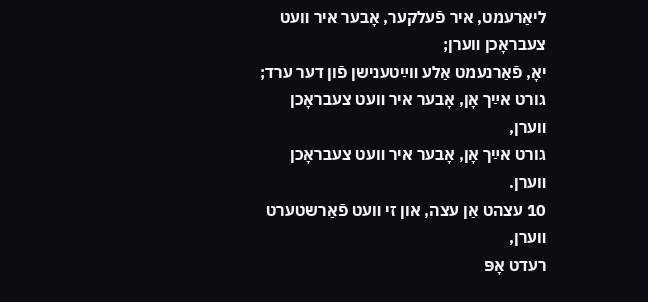ליאַרעמט, איר פֿעלקער, אָבער איר װעט צעבראָכן װערן;
יאָ, פֿאַרנעמט אַלע װײַטענישן פֿון דער ערד;
גורט אײַך אָן, אָבער איר װעט צעבראָכן װערן,
גורט אײַך אָן, אָבער איר װעט צעבראָכן װערן.
10 עצהט אַן עצה, און זי װעט פֿאַרשטערט װערן,
רעדט אָפּ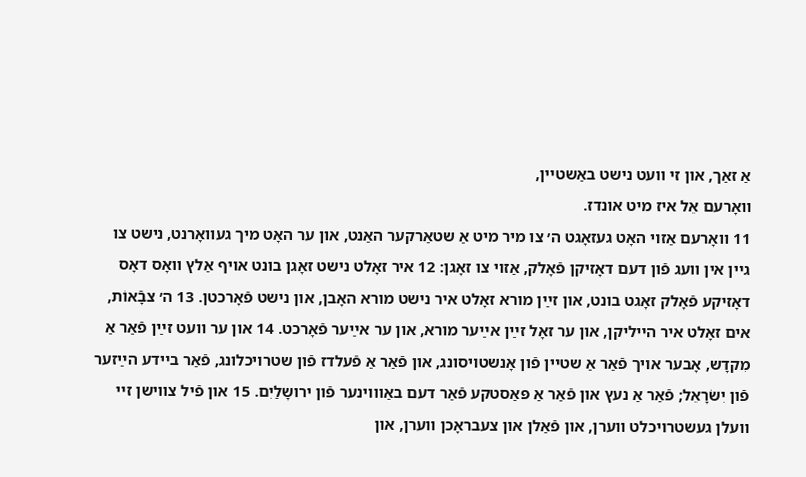אַ זאַך, און זי װעט נישט באַשטײן,
װאָרעם אֵל איז מיט אונדז.
11 װאָרעם אַזױ האָט געזאָגט ה׳ צו מיר מיט אַ שטאַרקער האַנט, און ער האָט מיך געװאָרנט, נישט צו גײן אין װעג פֿון דעם דאָזיקן פֿאָלק, אַזױ צו זאָגן: 12 איר זאָלט נישט זאָגן בונט אױף אַלץ װאָס דאָס דאָזיקע פֿאָלק זאָגט בונט, און זײַן מורא זאָלט איר נישט מורא האָבן, און נישט פֿאָרכטן. 13 ה׳ צבָֿאוֹת, אים זאָלט איר הײליקן, און ער זאָל זײַן אײַער מורא, און ער אײַער פֿאָרכט. 14 און ער װעט זײַן פֿאַר אַ מִקדָש, אָבער אױך פֿאַר אַ שטײן פֿון אָנשטױסונג, און פֿאַר אַ פֿעלדז פֿון שטרױכלונג, פֿאַר בײדע הײַזער פֿון יִשׂרָאֵל; פֿאַר אַ נעץ און פֿאַר אַ פּאַסטקע פֿאַר דעם באַװױנער פֿון ירושָלַיִם. 15 און פֿיל צװישן זײ װעלן געשטרױכלט װערן, און פֿאַלן און צעבראָכן װערן, און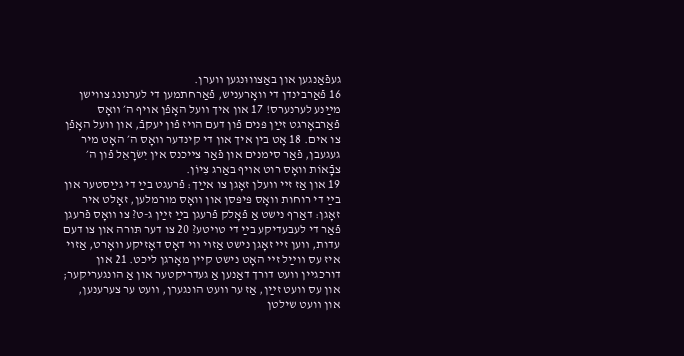געפֿאַנגען און באַצװוּנגען װערן.
16 פֿאַרבינדן די װאָרעניש, פֿאַרחתמען די לערנונג צװישן מײַנע לערנערס! 17 און איך װעל האָפֿן אױף ה׳ װאָס פֿאַרבאָרגט זײַן פּנים פֿון דעם הױז פֿון יעקבֿ, און װעל האָפֿן צו אים. 18 אָט בין איך און די קינדער װאָס ה׳ האָט מיר געגעבן, פֿאַר סימנים און פֿאַר צײכנס אין יִשׂרָאֵל פֿון ה׳ צבָֿאוֹת װאָס רוט אױף באַרג צִיוֹן.
19 און אַז זײ װעלן זאָגן צו אײַך: פֿרעגט בײַ די גײַסטער און בײַ די רוחות װאָס פּיפּסן און װאָס מורמלען, זאָלט איר זאָגן: דאַרף נישט אַ פֿאָלק פֿרעגן בײַ זײַן ג-ט? צו װאָס פֿרעגן פֿאַר די לעבעדיקע בײַ די טױטע? 20 צו דער תּורה און צו דעם עדות, װען זײ זאָגן נישט אַזױ װי דאָס דאָזיקע װאָרט, אַזױ איז עס װײַל זײ האָט נישט קײן מאָרגן ליכט. 21 און דורכגײן װעט דורך דאַנען אַ געדריקטער און אַ הונגעריקער; און עס װעט זײַן, אַז ער װעט הונגערן, װעט ער צערענען, און װעט שילטן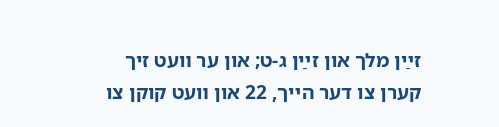זײַן מלך און זײַן ג-ט; און ער װעט זיך קערן צו דער הײך, 22 און װעט קוקן צו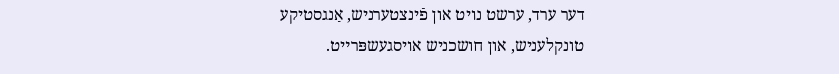דער ערד, ערשט נױט און פֿינצטערניש, אַנגסטיקע טונקלעניש, און חושכניש אױסגעשפּרײט.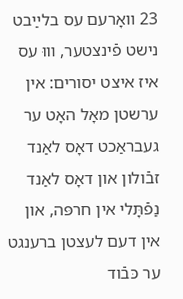23 װאָרעם עס בלײַבט נישט פֿינצטער, װוּ עס איז איצט יסורים: אין ערשטן מאָל האָט ער געבראַכט דאָס לאַנד זבֿולון און דאָס לאַנד נַפֿתָּלי אין חרפּה, און אין דעם לעצטן ברענגט ער כּבֿוד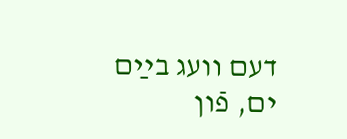דעם װעג בײַם ים, פֿון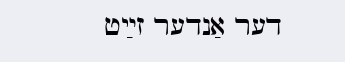דער אַנדער זײַט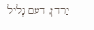יַרדן, דעם גָליל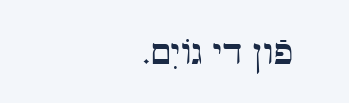פֿון די גוֹיִם.